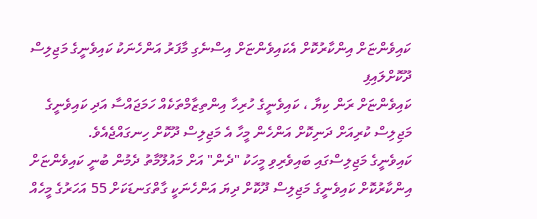ކައިވެންޏަށް އިންކާރުކޮށް އެކައިވެންޏަށް އިސްނެގި މާފަރު އަންހެނަކު ކައިވެނީގެ މަޖިލިސް ދޫކޮށްލައިފި
ކައިވެންޏަށް ރަން ކިޔާ ، ކައިވެނީގެ ހުރިހާ އިންތިޒާމްތަކެއް ހަމަޖައްސާ އަދި ކައިވެނީގެ މަޖިލިސް ކުރިއަށް ދަނިކޮށް އަންހެން މީހާ އެ މަޖިލިސް ދޫކޮށް ހިނގައްޖެއެވެ.
ކައިވެނީގެ މަޖިލިސްގައި ބައިވެރިވި މީހަކު "ދެން" އަށް މައުލޫމާތު ދެމުން ބުނީ ކައިވެންޏަށް އިންކާރުކޮށް ކައިވެނީގެ މަޖިލިސް ދޫކޮށް ދިޔަ އަންހެނަކީ ގާތްގަނޑަކަށް 55 އަހަރުގެ މީހެއް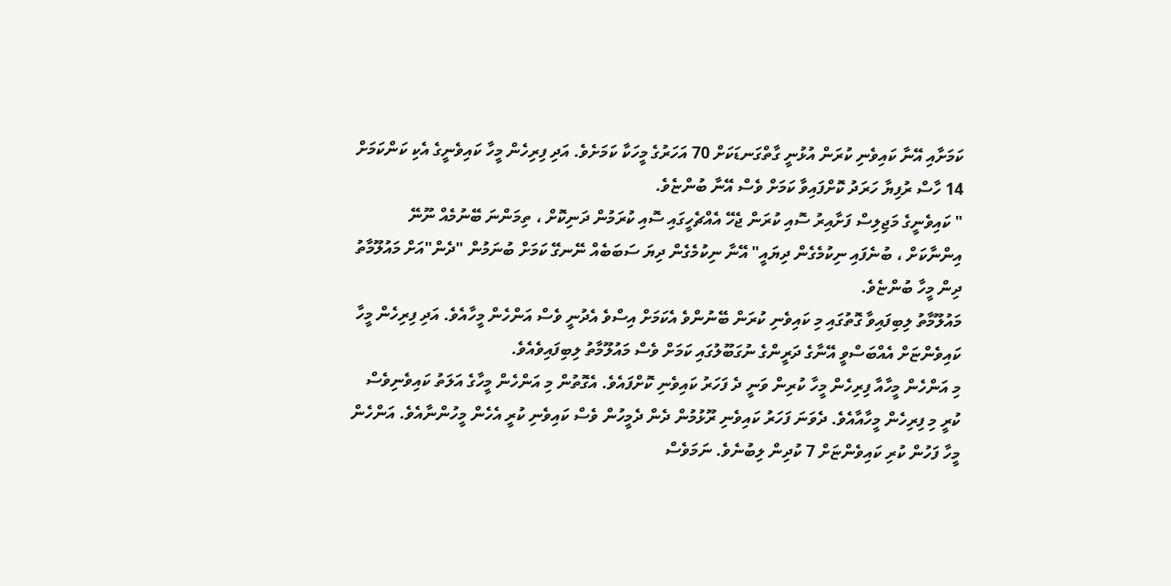ކަމަށާއި އޭނާ ކައިވެނި ކުރަން އުޅުނީ ގާތްގަނޑަކަށް 70 އަހަރުގެ މީހަކާ ކަމަށެވެ. އަދި ފިރިހެން މީހާ ކައިވެނީގެ އެކި ކަންކަމަށް 14 ހާސް ރުފިޔާ ހަރަދު ކޮށްފައިވާ ކަމަށް ވެސް އޭނާ ބުންޏެވެ.
" ކައިވެނީގެ މަޖިލިސް ފަށާއިރު ސޮއި ކުރަން ޖެހޭ އެއްޗެހީގައި ސޮއި ކުރަމުން ދަނިކޮށް ، ތިމަންނަ ބޭނުމެއް ނޫނޭ އިންނާކަށް ، ބުނެފައި ނިކުމެގެން ދިޔައީ" އޭނާ ނިކުމެގެން ދިޔަ ސަބަބެއް ނޭނގޭ ކަމަށް ބުނަމުން "ދެން"އަށް މައުލޫމާތު ދިން މީހާ ބުންޏެވެ.
މައުލޫމާތު ލިބިފައިވާ ގޮތުގައި މި ކައިވެނި ކުރަން ބޭނުންވެ އެކަމަށް އިސްވެ އެދުނީ ވެސް އަންހެން މީހާއެވެ. އަދި ފިރިހެން މީހާ ކައިވެންޏަށް އެއްބަސްވީ އޭނާގެ ދަރީންގެ ނުގަބޫލުގައި ކަމަށް ވެސް މައުލޫމާތު ލިބިފައިވެއެވެ.
މި އަންހެން މީހާއާ ފިރިހެން މީހާ ކުރިން ވަނީ ދެ ފަހަރު ކައިވެނި ކޮށްފައެވެ. އެގޮތުން މި އަންހެން މީހާގެ އަލަތު ކައިވެނިވެސް ކުރީ މި ފިރިހެން މީހާއާއެވެ. ދެވަނަ ފަހަރު ކައިވެނި ރޫޅުމުން ދެން ދެމީހުން ވެސް ކައިވެނި ކުރީ އެހެން މީހުންނާއެވެ. އަންހެން މީހާ ފަހުން ކުރި ކައިވެންޏަށް 7 ކުދިން ލިބުނެވެ. ނަމަވެސް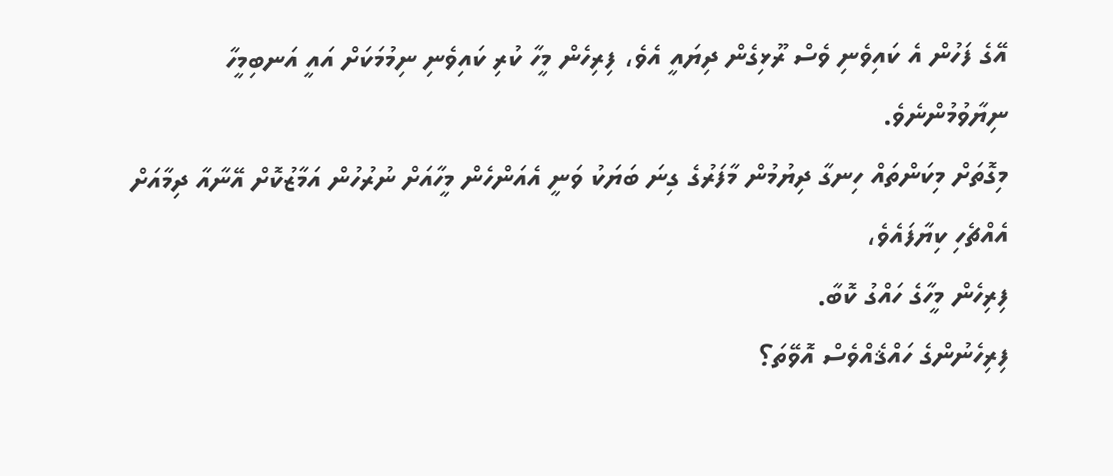އޭގެ ފަހުން އެ ކައިވެނި ވެސް ރޫޅިގެން ދިޔައީ އެވެ، ފިރިހެން މީހާ ކުރި ކައިވެނި ނިމުމަކަށް އައީ އަނބިމީހާ ނިޔާވުމުންނެވެ.
މިގޮތަށް މިކަންތައް ހިނގާ ދިޔުމުން މާފަރުގެ ގިނަ ބަޔަކު ވަނީ އެއަންހެން މީހާއަށް ނުރުހުން އަމާޒުކޮށް އޭނާއާ ދިމާއަށް އެއްޗެހި ކިޔާފައެވެ،
ފިރިހެން މީހާގެ ހައްގު ކޮބާ.
ފިރިހެނުންގެ ހައްޤެއްވެސް އޮވޭތަ؟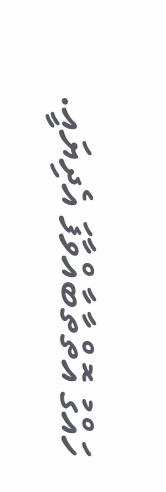ހައްގު އޮތްތާބާއްވާފަ އެދިޔައީ.